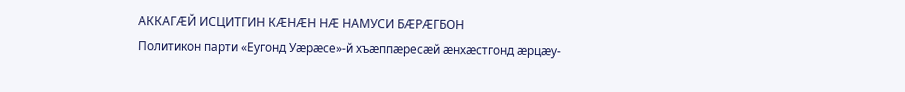АККАГÆЙ ИСЦИТГИН КÆНÆН НÆ НАМУСИ БÆРÆГБОН
Политикон парти «Еугонд Уæрæсе»-й хъæппæресæй æнхæстгонд æрцæу-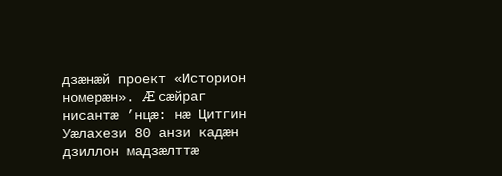дзæнæй проект «Историон номерæн». Æ сæйраг нисантæ ’нцæ: нæ Цитгин Уæлахези 80 анзи кадæн дзиллон мадзæлттæ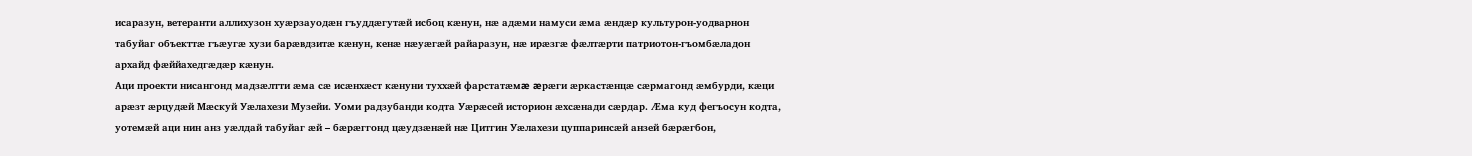исаразун, ветеранти аллихузон хуæрзауодæн гъуддæгутæй исбоц кæнун, нæ адæми намуси æма æндæр культурон-уодварнон табуйаг объекттæ гъæугæ хузи барæвдзитæ кæнун, кенæ нæуæгæй райаразун, нæ ирæзгæ фæлтæрти патриотон-гъомбæладон архайд фæййахедгæдæр кæнун.
Аци проекти нисангонд мадзæлтти æма сæ исæнхæст кæнуни туххæй фарстатæмæ æрæги æркастæнцæ сæрмагонд æмбурди, кæци арæзт æрцудæй Мæскуй Уæлахези Музейи. Уоми радзубанди кодта Уæрæсей историон æхсæнади сæрдар. Æма куд фегъосун кодта, уотемæй аци нин анз уæлдай табуйаг æй – бæрæггонд цæудзæнæй нæ Цитгин Уæлахези цуппаринсæй анзей бæрæгбон,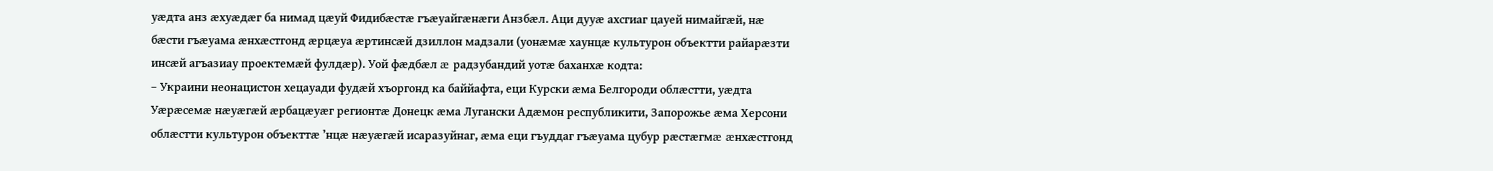уæдта анз æхуæдæг ба нимад цæуй Фидибæстæ гъæуайгæнæги Анзбæл. Аци дууæ ахсгиаг цауей нимайгæй, нæ бæсти гъæуама æнхæстгонд æрцæуа æртинсæй дзиллон мадзали (уонæмæ хаунцæ культурон объектти райарæзти инсæй агъазиау проектемæй фулдæр). Уой фæдбæл æ радзубандий уотæ баханхæ кодта:
– Украини неонацистон хецауади фудæй хъоргонд ка баййафта, еци Курски æма Белгороди облæстти, уæдта Уæрæсемæ нæуæгæй æрбацæуæг регионтæ Донецк æма Лугански Адæмон республикити, Запорожье æма Херсони облæстти культурон объекттæ ’нцæ нæуæгæй исаразуйнаг, æма еци гъуддаг гъæуама цубур рæстæгмæ æнхæстгонд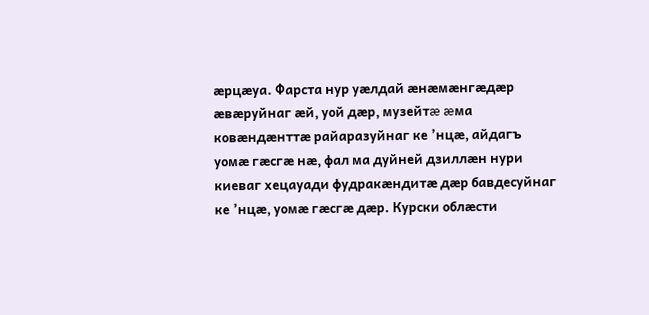æрцæуа. Фарста нур уæлдай æнæмæнгæдæр æвæруйнаг æй, уой дæр, музейтæ æма ковæндæнттæ райаразуйнаг ке ’нцæ, айдагъ уомæ гæсгæ нæ, фал ма дуйней дзиллæн нури киеваг хецауади фудракæндитæ дæр бавдесуйнаг ке ’нцæ, уомæ гæсгæ дæр. Курски облæсти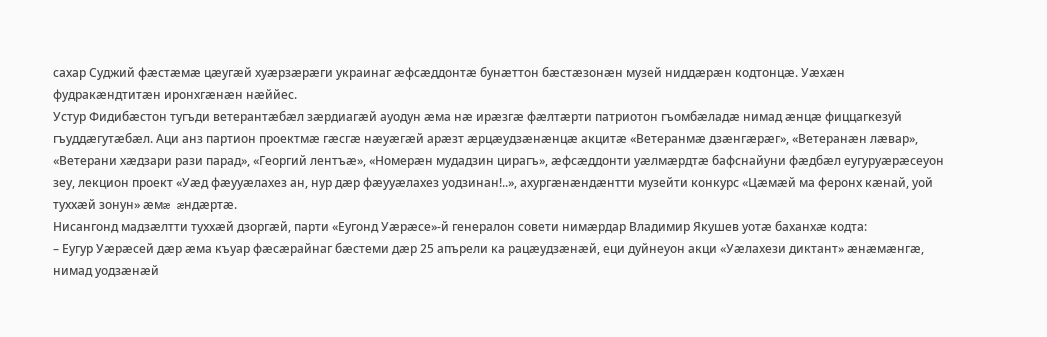сахар Суджий фæстæмæ цæугæй хуæрзæрæги украинаг æфсæддонтæ бунæттон бæстæзонæн музей ниддæрæн кодтонцæ. Уæхæн фудракæндтитæн иронхгæнæн нæййес.
Устур Фидибæстон тугъди ветерантæбæл зæрдиагæй ауодун æма нæ ирæзгæ фæлтæрти патриотон гъомбæладæ нимад æнцæ фиццагкезуй гъуддæгутæбæл. Аци анз партион проектмæ гæсгæ нæуæгæй арæзт æрцæудзæнæнцæ акцитæ «Ветеранмæ дзæнгæрæг», «Ветеранæн лæвар», «Ветерани хæдзари рази парад», «Георгий лентъæ», «Номерæн мудадзин цирагъ», æфсæддонти уæлмæрдтæ бафснайуни фæдбæл еугуруæрæсеуон зеу, лекцион проект «Уæд фæууæлахез ан, нур дæр фæууæлахез уодзинан!..», ахургæнæндæнтти музейти конкурс «Цæмæй ма феронх кæнай, уой туххæй зонун» æмæ æндæртæ.
Нисангонд мадзæлтти туххæй дзоргæй, парти «Еугонд Уæрæсе»-й генералон совети нимæрдар Владимир Якушев уотæ баханхæ кодта:
– Еугур Уæрæсей дæр æма къуар фæсæрайнаг бæстеми дæр 25 апърели ка рацæудзæнæй, еци дуйнеуон акци «Уæлахези диктант» æнæмæнгæ, нимад уодзæнæй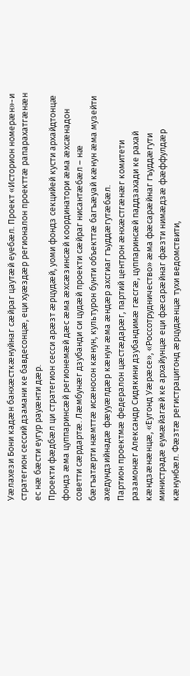Уæлахези Бони кадæн банхæсткæнуйнаг сæйраг цаутæй еуебæл. Проект «Историон номерæн»-и стратегион сессий дзамани ке бавдесонцæ, еци хуæздæр регионалон проекттæ рапарахатгæнæн ес нæ бæсти еугур рауæнти дæр.
Проекти фæдбæл ци стратегион сесси арæзт æрцудæй, уоми фондз секцийей кусти архайдтонцæ фондз æма цуппаринсæй регионемæй дæс æма æхсæзинсæй координатори æма æхсæнадон советти сæрдартæ. Лæмбунæг дзубанди си цудæй проекти сæйраг нисантæбæл – нæ бæгъатæрти нæмттæ исæносон кæнун, культурон бунти объекттæ багъæуай кæнун æма музейти ахедундзийнадæ фæууæлдæр кæнун æма æндæр ахсгиаг гъуддæгутæбæл.
Партион проектмæ федералон цæстæдарæг, партий центрон æнхæстгæнæг комитети разамонæг Александр Сидякини дзубандимæ гæсгæ, цуппаринсæй паддзахади ке рахай кæндзæнæнцæ, «Еугонд Уæрæсе», «Россотрудничество» æма фæсарæйнаг гъуддæгути министрадæ еумæйагæй ке архайунцæ еци фæсарæйнаг фæзти нимæдзæ фæффулдæр кæнунбæл. Фæзтæ регистрацигонд æрцудæнцæ тухи ведомствити,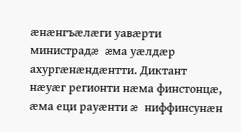æнæнгъæлæги уавæрти министрадæ æма уæлдæр ахургæнæндæнтти. Диктант нæуæг регионти нæма финстонцæ, æма еци рауæнти æ ниффинсунæн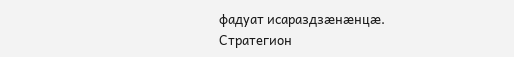фадуат исараздзæнæнцæ.
Стратегион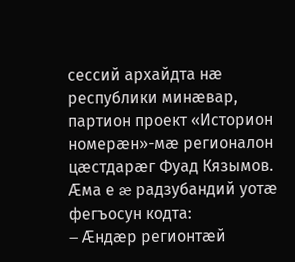сессий архайдта нæ республики минæвар, партион проект «Историон номерæн»-мæ регионалон цæстдарæг Фуад Кязымов. Æма е æ радзубандий уотæ фегъосун кодта:
– Æндæр регионтæй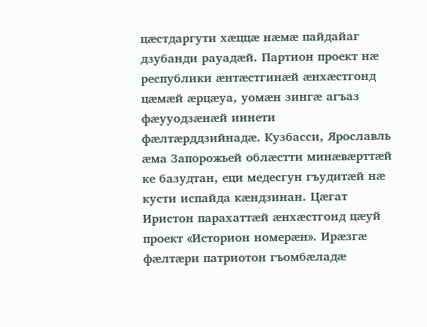цæстдаргути хæццæ нæмæ пайдайаг дзубанди рауадæй. Партион проект нæ республики æнтæстгинæй æнхæстгонд цæмæй æрцæуа, уомæн зингæ агъаз фæууодзæнæй иннети фæлтæрддзийнадæ. Кузбасси, Ярославль æма Запорожьей облæстти минæвæрттæй ке базудтан, еци медесгун гъудитæй нæ кусти испайда кæндзинан. Цæгат Иристон парахаттæй æнхæстгонд цæуй проект «Историон номерæн». Ирæзгæ фæлтæри патриотон гъомбæладæ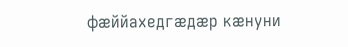фæййахедгæдæр кæнуни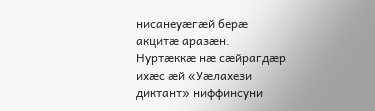нисанеуæгæй берæ акцитæ аразæн. Нуртæккæ нæ сæйрагдæр ихæс æй «Уæлахези диктант» ниффинсуни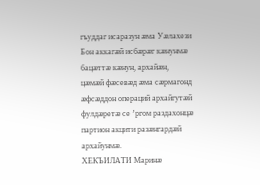гъуддаг исаразун æма Уæлахези Бон аккагæй исбæрæг кæнунмæ бацæттæ кæнун, архайæн, цæмæй фæсевæд æма сæрмагонд æфсæддон операций архайгутæй фулдæретæ се ’ргом раздахонцæ партион акцити разæнгардæй архайунмæ.
ХЕКЪИЛАТИ Маринæ